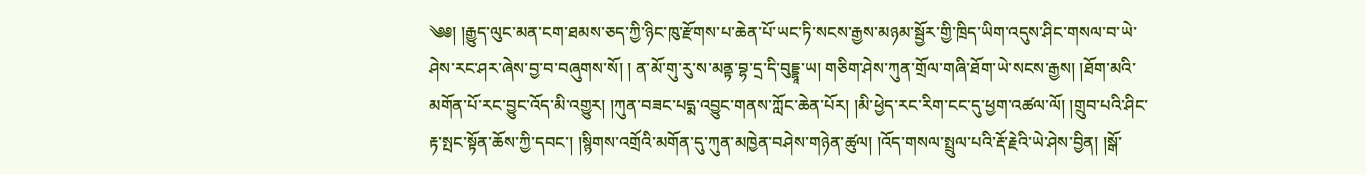༄༅། །རྒྱུད་ལུང་མན་ངག་ཐམས་ཅད་ཀྱི་ཉིང་ཁུ་རྫོགས་པ་ཆེན་པོ་ཡང་ཏི་སངས་རྒྱས་མཉམ་སྦྱོར་གྱི་ཁྲིད་ཡིག་འདུས་ཤིང་གསལ་བ་ཡེ་ཤེས་རང་ཤར་ཞེས་བྱ་བ་བཞུགས་སོ། ། ན་མོ་གུ་རུ་ས་མནྟ་བྷ་དྲ་དི་བུདྡྷཱ་ཡ། གཅིག་ཤེས་ཀུན་གྲོལ་གཞི་ཐོག་ཡེ་སངས་རྒྱས། །ཐོག་མའི་མགོན་པོ་རང་བྱུང་འོད་མི་འགྱུར། །ཀུན་བཟང་པདྨ་འབྱུང་གནས་ཀློང་ཆེན་པོར། །མི་ཕྱེད་རང་རིག་ངང་དུ་ཕྱག་འཚལ་ལོ། །གྲུབ་པའི་ཤིང་རྟ་སྤང་སྟོན་ཆོས་ཀྱི་དབང་། །སྙིགས་འགྲོའི་མགོན་དུ་ཀུན་མཁྱེན་བཤེས་གཉེན་ཚུལ། །འོད་གསལ་སྤྲུལ་པའི་རྡོ་རྗེའི་ཡེ་ཤེས་བྱིན། །སྒོ་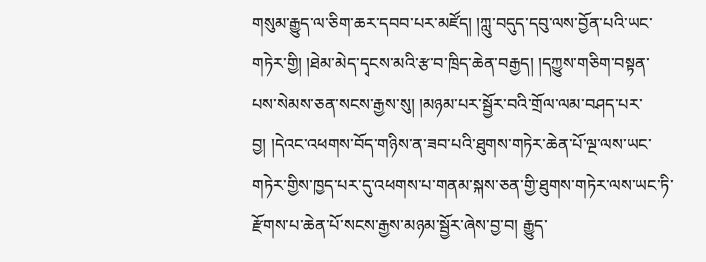གསུམ་རྒྱུད་ལ་ཅིག་ཆར་དབབ་པར་མཛོད། །ཀླུ་བདུད་དབུ་ལས་བྱོན་པའི་ཡང་གཏེར་གྱི། །ཐེམ་མེད་དྭངས་མའི་རྩ་བ་ཁྲིད་ཆེན་བརྒྱད། །དཀྱུས་གཅིག་བསྟན་པས་སེམས་ཅན་སངས་རྒྱས་སུ། །མཉམ་པར་སྦྱོར་བའི་གྲོལ་ལམ་བཤད་པར་བྱ། །དེའང་འཕགས་བོད་གཉིས་ན་ཟབ་པའི་ཐུགས་གཏེར་ཆེན་པོ་ལྔ་ལས་ཡང་གཏེར་གྱིས་ཁྱད་པར་དུ་འཕགས་པ་གནམ་སྐས་ཅན་གྱི་ཐུགས་གཏེར་ལས་ཡང་ཏི་རྫོགས་པ་ཆེན་པོ་སངས་རྒྱས་མཉམ་སྦྱོར་ཞེས་བྱ་བ། རྒྱུད་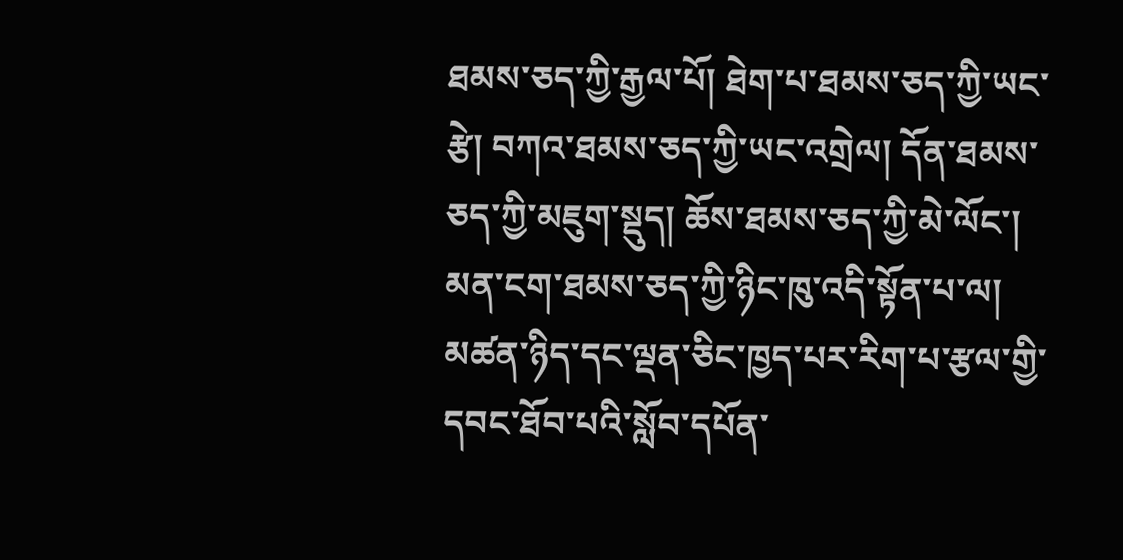ཐམས་ཅད་ཀྱི་རྒྱལ་པོ། ཐེག་པ་ཐམས་ཅད་ཀྱི་ཡང་རྩེ། བཀའ་ཐམས་ཅད་ཀྱི་ཡང་འགྲེལ། དོན་ཐམས་ཅད་ཀྱི་མཇུག་སྡུད། ཆོས་ཐམས་ཅད་ཀྱི་མེ་ལོང་། མན་ངག་ཐམས་ཅད་ཀྱི་ཉིང་ཁུ་འདི་སྟོན་པ་ལ། མཚན་ཉིད་དང་ལྡན་ཅིང་ཁྱད་པར་རིག་པ་རྩལ་གྱི་དབང་ཐོབ་པའི་སློབ་དཔོན་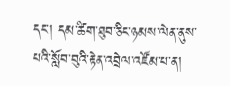དང་། དམ་ཚིག་ཐུབ་ཅིང་ཉམས་ལེན་ནུས་པའི་སློབ་བུའི་རྟེན་འབྲེལ་འཛོམ་པ་ན།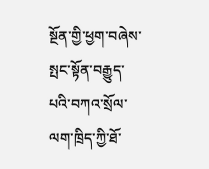སྔོན་གྱི་ཕྱག་བཞེས་སྤང་སྟོན་བརྒྱུད་པའི་བཀའ་སྲོལ་ལག་ཁྲིད་ཀྱི་ཐོ་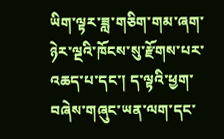ཡིག་ལྟར་ཟླ་གཅིག་གམ་ཞག་ཉེར་ལྔའི་ཁོངས་སུ་རྫོགས་པར་འཆད་པ་དང་། ད་ལྟའི་ཕྱག་བཞེས་གཞུང་ཡན་ལག་དང་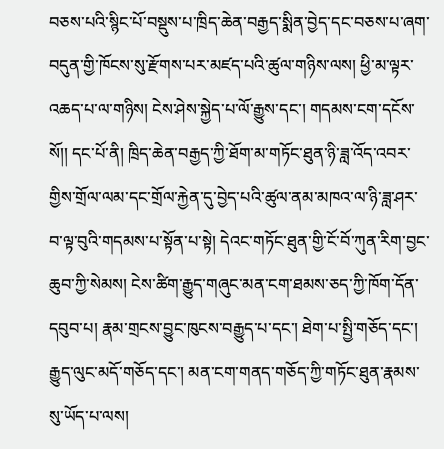བཅས་པའི་སྙིང་པོ་བསྡུས་པ་ཁྲིད་ཆེན་བརྒྱད་སྨིན་བྱེད་དང་བཅས་པ་ཞག་བདུན་གྱི་ཁོངས་སུ་རྫོགས་པར་མཛད་པའི་ཚུལ་གཉིས་ལས། ཕྱི་མ་ལྟར་འཆད་པ་ལ་གཉིས། ངེས་ཤེས་སྐྱེད་པ་ལོ་རྒྱུས་དང་། གདམས་ངག་དངོས་སོ།། དང་པོ་ནི། ཁྲིད་ཆེན་བརྒྱད་ཀྱི་ཐོག་མ་གཏོང་ཐུན་ཉི་ཟླ་འོད་འབར་གྱིས་གྲོལ་ལམ་དང་གྲོལ་རྐྱེན་དུ་བྱེད་པའི་ཚུལ་ནམ་མཁའ་ལ་ཉི་ཟླ་ཤར་བ་ལྟ་བུའི་གདམས་པ་སྟོན་པ་སྟེ། དེའང་གཏོང་ཐུན་གྱི་ངོ་བོ་ཀུན་རིག་བྱང་ཆུབ་ཀྱི་སེམས། ངེས་ཚིག་རྒྱུད་གཞུང་མན་ངག་ཐམས་ཅད་ཀྱི་ཁོག་དོན་དབུབ་པ། རྣམ་གྲངས་བྱུང་ཁུངས་བརྒྱུད་པ་དང་། ཐེག་པ་སྤྱི་གཅོད་དང་། རྒྱུད་ལུང་མདོ་གཅོད་དང་། མན་ངག་གནད་གཅོད་ཀྱི་གཏོང་ཐུན་རྣམས་སུ་ཡོད་པ་ལས།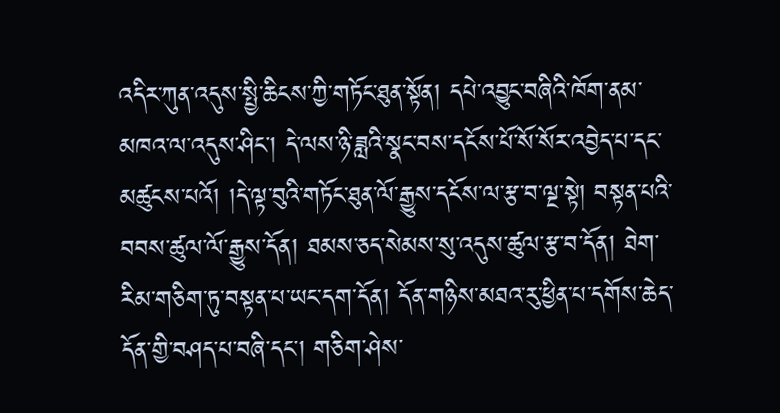འདིར་ཀུན་འདུས་སྤྱི་ཆིངས་ཀྱི་གཏོང་ཐུན་སྟོན། དཔེ་འབྱུང་བཞིའི་ཁོག་ནམ་མཁའ་ལ་འདུས་ཤིང་། དེ་ལས་ཉི་ཟླའི་སྣང་བས་དངོས་པོ་སོ་སོར་འབྱེད་པ་དང་མཚུངས་པའོ། །དེ་ལྟ་བུའི་གཏོང་ཐུན་ལོ་རྒྱུས་དངོས་ལ་རྩ་བ་ལྔ་སྟེ། བསྟན་པའི་བབས་ཚུལ་ལོ་རྒྱུས་དོན། ཐམས་ཅད་སེམས་སུ་འདུས་ཚུལ་རྩ་བ་དོན། ཐེག་རིམ་གཅིག་ཏུ་བསྟན་པ་ཡང་དག་དོན། དོན་གཉིས་མཐའ་རུ་ཕྱིན་པ་དགོས་ཆེད་དོན་གྱི་བཤད་པ་བཞི་དང་། གཅིག་ཤེས་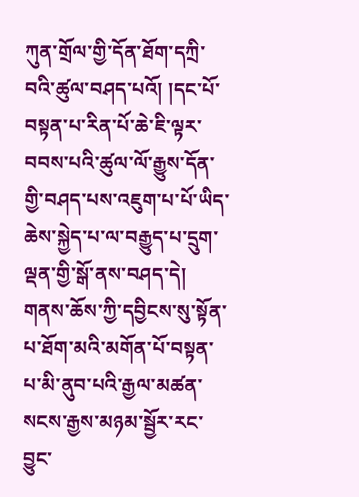ཀུན་གྲོལ་གྱི་དོན་ཐོག་དཀྲི་བའི་ཚུལ་བཤད་པའོ། །དང་པོ་བསྟན་པ་རིན་པོ་ཆེ་ཇི་ལྟར་བབས་པའི་ཚུལ་ལོ་རྒྱུས་དོན་གྱི་བཤད་པས་འཇུག་པ་པོ་ཡིད་ཆེས་སྐྱེད་པ་ལ་བརྒྱུད་པ་དྲུག་ལྡན་གྱི་སྒོ་ནས་བཤད་དེ། གནས་ཆོས་ཀྱི་དབྱིངས་སུ་སྟོན་པ་ཐོག་མའི་མགོན་པོ་བསྟན་པ་མི་ནུབ་པའི་རྒྱལ་མཚན་སངས་རྒྱས་མཉམ་སྦྱོར་རང་བྱུང་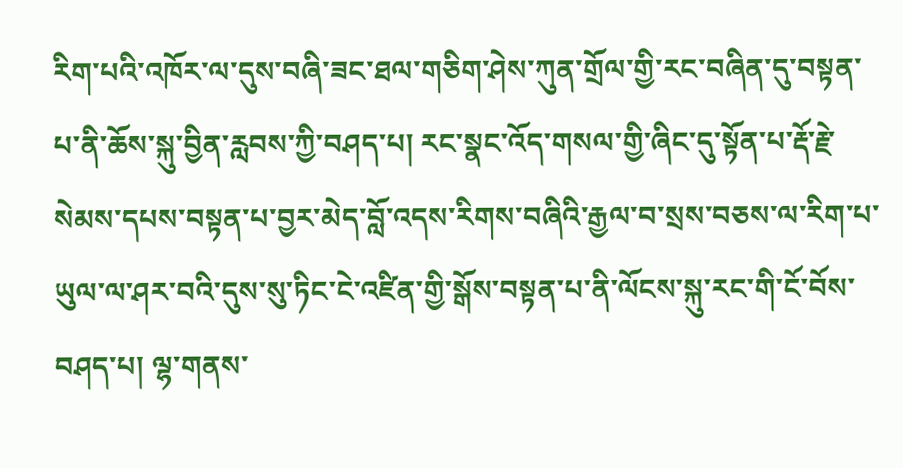རིག་པའི་འཁོར་ལ་དུས་བཞི་ཟང་ཐལ་གཅིག་ཤེས་ཀུན་གྲོལ་གྱི་རང་བཞིན་དུ་བསྟན་པ་ནི་ཆོས་སྐུ་བྱིན་རླབས་ཀྱི་བཤད་པ། རང་སྣང་འོད་གསལ་གྱི་ཞིང་དུ་སྟོན་པ་རྡོ་རྗེ་སེམས་དཔས་བསྟན་པ་བྱར་མེད་བློ་འདས་རིགས་བཞིའི་རྒྱལ་བ་སྲས་བཅས་ལ་རིག་པ་ཡུལ་ལ་ཤར་བའི་དུས་སུ་ཏིང་ངེ་འཛིན་གྱི་སྒོས་བསྟན་པ་ནི་ལོངས་སྐུ་རང་གི་ངོ་བོས་བཤད་པ། ལྷ་གནས་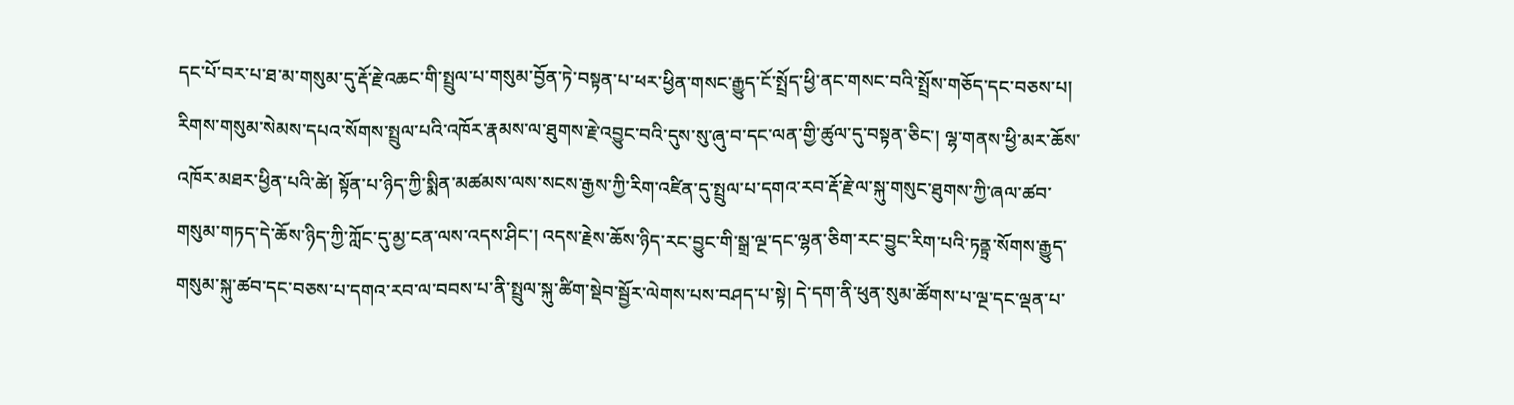དང་པོ་བར་པ་ཐ་མ་གསུམ་དུ་རྡོ་རྗེ་འཆང་གི་སྤྲུལ་པ་གསུམ་བྱོན་ཏེ་བསྟན་པ་ཕར་ཕྱིན་གསང་རྒྱུད་ངོ་སྤྲོད་ཕྱི་ནང་གསང་བའི་སྤྲོས་གཅོད་དང་བཅས་པ། རིགས་གསུམ་སེམས་དཔའ་སོགས་སྤྲུལ་པའི་འཁོར་རྣམས་ལ་ཐུགས་རྗེ་འབྱུང་བའི་དུས་སུ་ཞུ་བ་དང་ལན་གྱི་ཚུལ་དུ་བསྟན་ཅིང་། ལྷ་གནས་ཕྱི་མར་ཆོས་འཁོར་མཐར་ཕྱིན་པའི་ཚེ། སྟོན་པ་ཉིད་ཀྱི་སྨིན་མཚམས་ལས་སངས་རྒྱས་ཀྱི་རིག་འཛིན་དུ་སྤྲུལ་པ་དགའ་རབ་རྡོ་རྗེ་ལ་སྐུ་གསུང་ཐུགས་ཀྱི་ཞལ་ཚབ་གསུམ་གཏད་དེ་ཆོས་ཉིད་ཀྱི་ཀློང་དུ་མྱ་ངན་ལས་འདས་ཤིང་། འདས་རྗེས་ཆོས་ཉིད་རང་བྱུང་གི་སྒྲ་ལྔ་དང་ལྷན་ཅིག་རང་བྱུང་རིག་པའི་ཏནྟྲ་སོགས་རྒྱུད་གསུམ་སྐུ་ཚབ་དང་བཅས་པ་དགའ་རབ་ལ་བབས་པ་ནི་སྤྲུལ་སྐུ་ཚིག་སྡེབ་སྦྱོར་ལེགས་པས་བཤད་པ་སྟེ། དེ་དག་ནི་ཕུན་སུམ་ཚོགས་པ་ལྔ་དང་ལྡན་པ་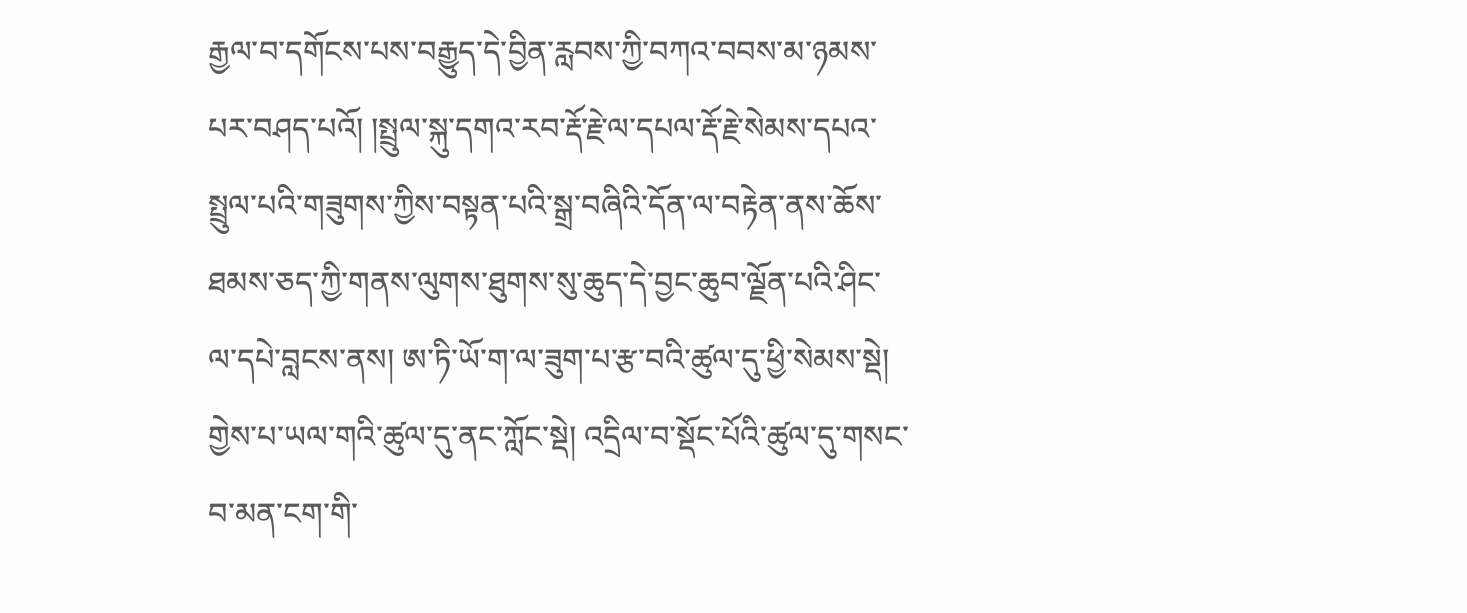རྒྱལ་བ་དགོངས་པས་བརྒྱུད་དེ་བྱིན་རླབས་ཀྱི་བཀའ་བབས་མ་ཉམས་པར་བཤད་པའོ། །སྤྲུལ་སྐུ་དགའ་རབ་རྡོ་རྗེ་ལ་དཔལ་རྡོ་རྗེ་སེམས་དཔའ་སྤྲུལ་པའི་གཟུགས་ཀྱིས་བསྟན་པའི་སྒྲ་བཞིའི་དོན་ལ་བརྟེན་ནས་ཆོས་ཐམས་ཅད་ཀྱི་གནས་ལུགས་ཐུགས་སུ་ཆུད་དེ་བྱང་ཆུབ་ལྗོན་པའི་ཤིང་ལ་དཔེ་བླངས་ནས། ཨ་ཏི་ཡོ་ག་ལ་ཟུག་པ་རྩ་བའི་ཚུལ་དུ་ཕྱི་སེམས་སྡེ། གྱེས་པ་ཡལ་གའི་ཚུལ་དུ་ནང་ཀློང་སྡེ། འདྲིལ་བ་སྡོང་པོའི་ཚུལ་དུ་གསང་བ་མན་ངག་གི་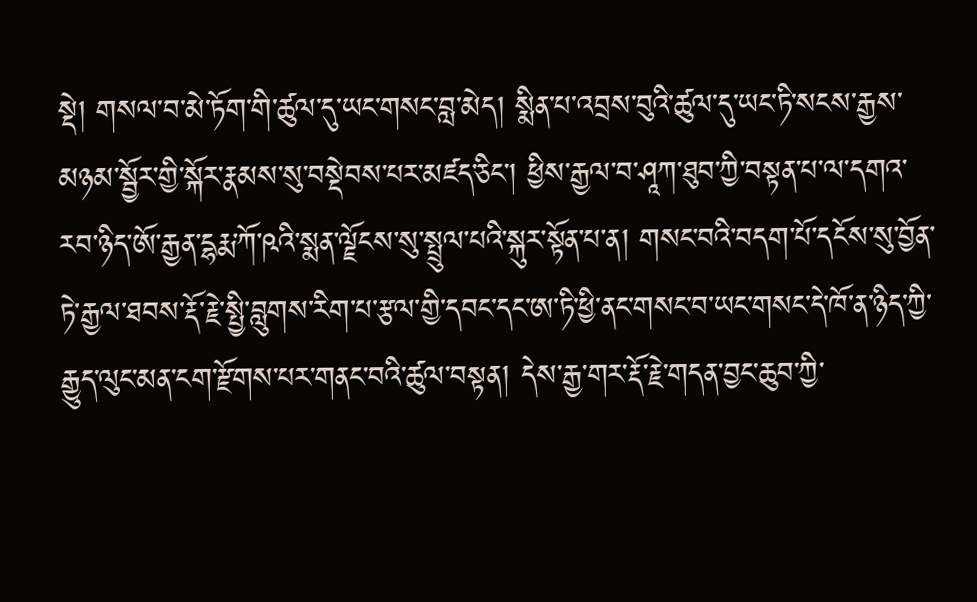སྡེ། གསལ་བ་མེ་ཏོག་གི་ཚུལ་དུ་ཡང་གསང་བླ་མེད། སྨིན་པ་འབྲས་བུའི་ཚུལ་དུ་ཡང་ཏི་སངས་རྒྱས་མཉམ་སྦྱོར་གྱི་སྐོར་རྣམས་སུ་བསྡེབས་པར་མཛད་ཅིང་། ཕྱིས་རྒྱལ་བ་ཤཱཀ་ཐུབ་ཀྱི་བསྟན་པ་ལ་དགའ་རབ་ཉིད་ཨོ་རྒྱན་དྷརྨ་ཀོ་ཥའི་སྨན་ལྗོངས་སུ་སྤྲུལ་པའི་སྐུར་སྟོན་པ་ན། གསང་བའི་བདག་པོ་དངོས་སུ་བྱོན་ཏེ་རྒྱལ་ཐབས་རྡོ་རྗེ་སྤྱི་བླུགས་རིག་པ་རྩལ་གྱི་དབང་དང་ཨ་ཏི་ཕྱི་ནང་གསང་བ་ཡང་གསང་དེ་ཁོ་ན་ཉིད་ཀྱི་རྒྱུད་ལུང་མན་ངག་རྫོགས་པར་གནང་བའི་ཚུལ་བསྟན། དེས་རྒྱ་གར་རྡོ་རྗེ་གདན་བྱང་ཆུབ་ཀྱི་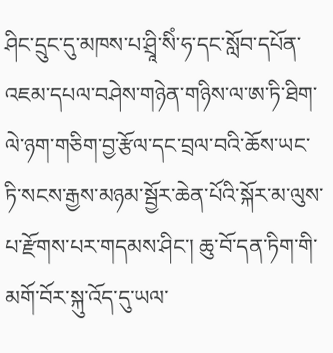ཤིང་དྲུང་དུ་མཁས་པ་ཤྲཱི་སིཾ་ཧ་དང་སློབ་དཔོན་འཇམ་དཔལ་བཤེས་གཉེན་གཉིས་ལ་ཨ་ཏི་ཐིག་ལེ་ཉག་གཅིག་བྱ་རྩོལ་དང་བྲལ་བའི་ཆོས་ཡང་ཏི་སངས་རྒྱས་མཉམ་སྦྱོར་ཆེན་པོའི་སྐོར་མ་ལུས་པ་རྫོགས་པར་གདམས་ཤིང་། ཆུ་བོ་དན་ཏིག་གི་མགོ་བོར་སྐུ་འོད་དུ་ཡལ་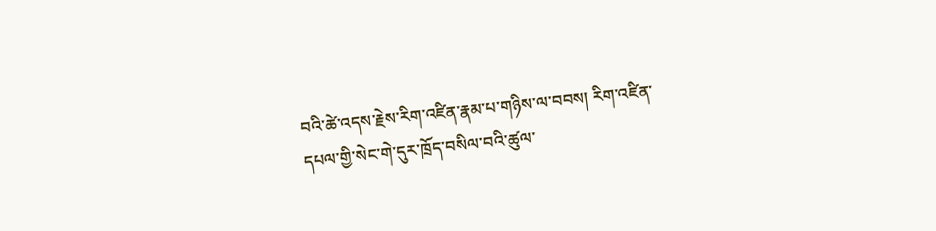བའི་ཚེ་འདས་རྗེས་རིག་འཛིན་རྣམ་པ་གཉིས་ལ་བབས། རིག་འཛིན་དཔལ་གྱི་སེང་གེ་དུར་ཁྲོད་བསིལ་བའི་ཚུལ་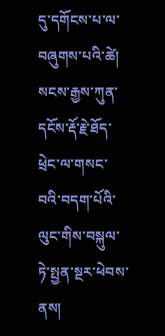དུ་དགོངས་པ་ལ་བཞུགས་པའི་ཚེ། སངས་རྒྱས་ཀུན་དངོས་རྡོ་རྗེ་ཐོད་ཕྲེང་ལ་གསང་བའི་བདག་པོའི་ལུང་གིས་བསྐུལ་ཏེ་སྤྱན་སྔར་ཕེབས་ནས།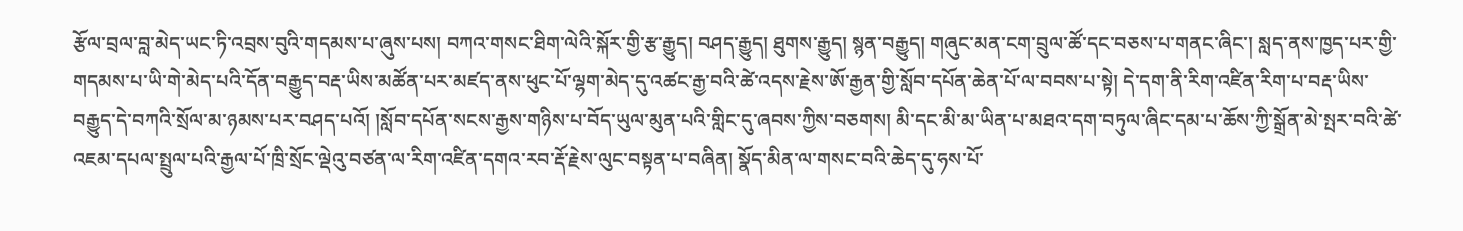རྩོལ་བྲལ་བླ་མེད་ཡང་ཏི་འབྲས་བུའི་གདམས་པ་ཞུས་པས། བཀའ་གསང་ཐིག་ལེའི་སྐོར་གྱི་རྩ་རྒྱུད། བཤད་རྒྱུད། ཐུགས་རྒྱུད། སྙན་བརྒྱུད། གཞུང་མན་ངག་བྲུལ་ཚོ་དང་བཅས་པ་གནང་ཞིང་། སླད་ནས་ཁྱད་པར་གྱི་གདམས་པ་ཡི་གེ་མེད་པའི་དོན་བརྒྱུད་བརྡ་ཡིས་མཚོན་པར་མཛད་ནས་ཕུང་པོ་ལྷག་མེད་དུ་འཚང་རྒྱ་བའི་ཚེ་འདས་རྗེས་ཨོ་རྒྱན་གྱི་སློབ་དཔོན་ཆེན་པོ་ལ་བབས་པ་སྟེ། དེ་དག་ནི་རིག་འཛིན་རིག་པ་བརྡ་ཡིས་བརྒྱུད་དེ་བཀའི་སྲོལ་མ་ཉམས་པར་བཤད་པའོ། །སློབ་དཔོན་སངས་རྒྱས་གཉིས་པ་བོད་ཡུལ་མུན་པའི་གླིང་དུ་ཞབས་ཀྱིས་བཅགས། མི་དང་མི་མ་ཡིན་པ་མཐའ་དག་བཏུལ་ཞིང་དམ་པ་ཆོས་ཀྱི་སྒྲོན་མེ་སྤར་བའི་ཚེ་འཇམ་དཔལ་སྤྲུལ་པའི་རྒྱལ་པོ་ཁྲི་སྲོང་ལྡེའུ་བཙན་ལ་རིག་འཛིན་དགའ་རབ་རྡོ་རྗེས་ལུང་བསྟན་པ་བཞིན། སྣོད་མིན་ལ་གསང་བའི་ཆེད་དུ་ཧས་པོ་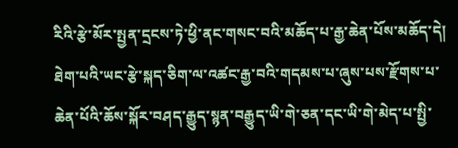རིའི་རྩེ་མོར་སྤྱན་དྲངས་ཏེ་ཕྱི་ནང་གསང་བའི་མཆོད་པ་རྒྱ་ཆེན་པོས་མཆོད་དེ། ཐེག་པའི་ཡང་རྩེ་སྐད་ཅིག་ལ་འཚང་རྒྱ་བའི་གདམས་པ་ཞུས་པས་རྫོགས་པ་ཆེན་པོའི་ཆོས་སྐོར་བཤད་རྒྱུད་སྙན་བརྒྱུད་ཡི་གེ་ཅན་དང་ཡི་གེ་མེད་པ་སྤྱི་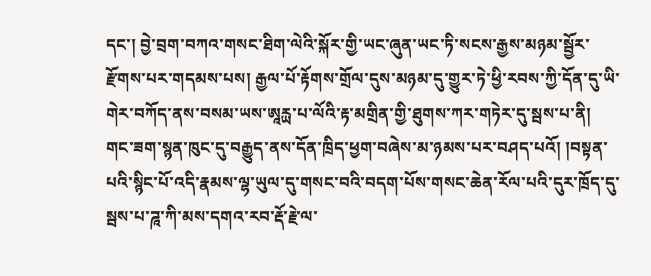དང་། བྱེ་བྲག་བཀའ་གསང་ཐིག་ལེའི་སྐོར་གྱི་ཡང་ཞུན་ཡང་ཏི་སངས་རྒྱས་མཉམ་སྦྱོར་རྫོགས་པར་གདམས་པས། རྒྱལ་པོ་རྟོགས་གྲོལ་དུས་མཉམ་དུ་གྱུར་ཏེ་ཕྱི་རབས་ཀྱི་དོན་དུ་ཡི་གེར་བཀོད་ནས་བསམ་ཡས་ཨཱརྻ་པ་ལོའི་རྟ་མགྲིན་གྱི་ཐུགས་ཀར་གཏེར་དུ་སྦས་པ་ནི། གང་ཟག་སྙན་ཁུང་དུ་བརྒྱུད་ནས་དོན་ཁྲིད་ཕྱག་བཞེས་མ་ཉམས་པར་བཤད་པའོ། །བསྟན་པའི་སྙིང་པོ་འདི་རྣམས་ལྷ་ཡུལ་དུ་གསང་བའི་བདག་པོས་གསང་ཆེན་རོལ་པའི་དུར་ཁྲོད་དུ་སྦས་པ་ཌཱ་ཀི་མས་དགའ་རབ་རྡོ་རྗེ་ལ་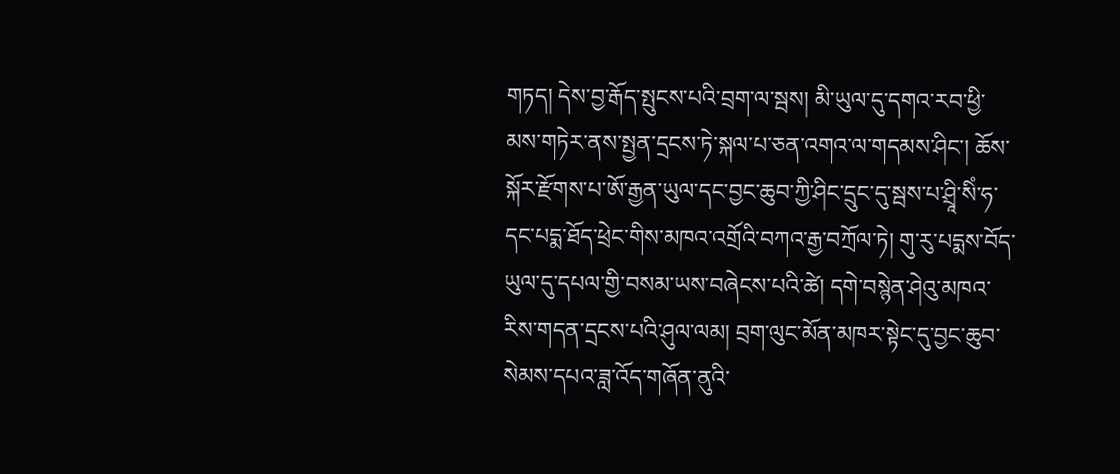གཏད། དེས་བྱ་རྒོད་སྤུངས་པའི་བྲག་ལ་སྦས། མི་ཡུལ་དུ་དགའ་རབ་ཕྱི་མས་གཏེར་ནས་སྤྱན་དྲངས་ཏེ་སྐལ་པ་ཅན་འགའ་ལ་གདམས་ཤིང་། ཆོས་སྐོར་རྫོགས་པ་ཨོ་རྒྱན་ཡུལ་དང་བྱང་ཆུབ་ཀྱི་ཤིང་དྲུང་དུ་སྦས་པ་ཤྲཱི་སིཾ་ཧ་དང་པདྨ་ཐོད་ཕྲེང་གིས་མཁའ་འགྲོའི་བཀའ་རྒྱ་བཀྲོལ་ཏེ། གུ་རུ་པདྨས་བོད་ཡུལ་དུ་དཔལ་གྱི་བསམ་ཡས་བཞེངས་པའི་ཚེ། དགེ་བསྙེན་ཤེའུ་མཁའ་རིས་གདན་དྲངས་པའི་ཤུལ་ལམ། བྲག་ལུང་མོན་མཁར་སྟེང་དུ་བྱང་ཆུབ་སེམས་དཔའ་ཟླ་འོད་གཞོན་ནུའི་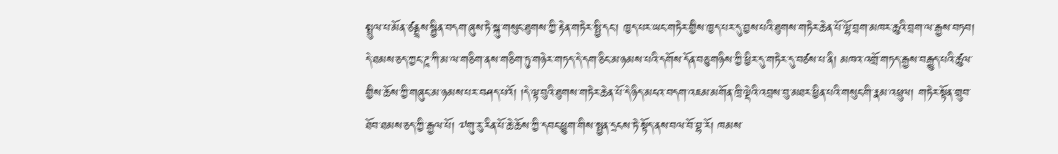སྤྲུལ་པ་མོན་ཙནྡྲས་སྦྱིན་བདག་ཞུས་ཏེ་སྐུ་གསུང་ཐུགས་ཀྱི་རྟེན་གཏེར་སྤྱི་དང་། ཁྱད་པར་ཡང་གཏེར་གྱིས་ཁྱད་པར་དུ་བྱས་པའི་ཐུགས་གཏེར་ཆེན་པོ་ལྷོ་བྲག་མཁར་ཆུའི་བྲག་ལ་རྒྱས་བཏབ། དེ་ཐམས་ཅད་ཀྱང་ཌཱ་ཀི་མ་ལ་གཅིག་ནས་གཅིག་ཏུ་གཉེར་གཏད་དེ་དག་ཅིང་མ་ཉམས་པའི་དགོས་དོན་བཅུ་གཉིས་ཀྱི་ཕྱིར་དུ་གཏེར་དུ་བཙས་པ་ནི། མཁའ་འགྲོ་གཏད་རྒྱས་བརྒྱུད་པའི་ཚུལ་གྱིས་ཆོས་ཀྱི་གཞུང་མ་ཉམས་པར་བཤད་པའོ། །དེ་ལྟ་བུའི་ཐུགས་གཏེར་ཆེན་པོ་དེ་ཉིད་མངའ་བདག་འཇམ་མགོན་ཁྲི་ལྡེའི་འབྲས་བུ་མཐར་ཕྱིན་པའི་གསུང་གི་རྣམ་འཕྲུལ། གཏེར་སྟོན་གྲུབ་ཐོབ་ཐམས་ཅད་ཀྱི་རྒྱལ་པོ། ༧གུ་རུ་རིན་པོ་ཆེ་ཆོས་ཀྱི་དབང་ཕྱུག་གིས་སྤྱན་དྲངས་ཏེ་སྟོད་ནས་བལ་བོ་བྷ་རོ། ཁམས་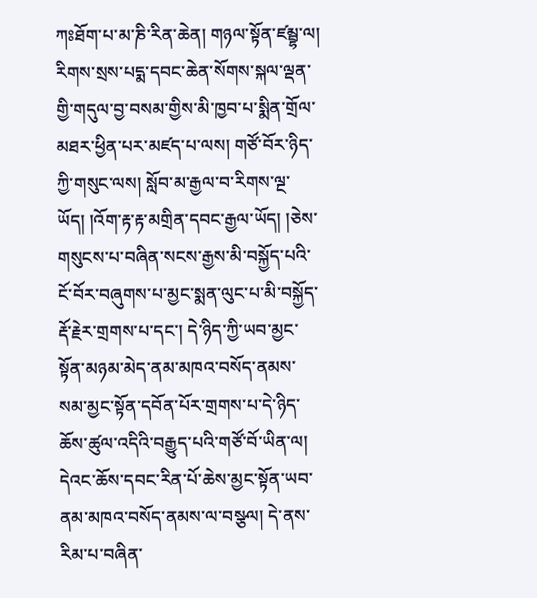ཀཿཐོག་པ་མ་ཎི་རིན་ཆེན། གཉལ་སྟོན་ཛམྦྷ་ལ། རིགས་སྲས་པདྨ་དབང་ཆེན་སོགས་སྐལ་ལྡན་གྱི་གདུལ་བྱ་བསམ་གྱིས་མི་ཁྱབ་པ་སྨིན་གྲོལ་མཐར་ཕྱིན་པར་མཛད་པ་ལས། གཙོ་བོར་ཉིད་ཀྱི་གསུང་ལས། སློབ་མ་རྒྱལ་བ་རིགས་ལྔ་ཡོད། །འོག་རྟ་རྟ་མགྲིན་དབང་རྒྱལ་ཡོད། །ཅེས་གསུངས་པ་བཞིན་སངས་རྒྱས་མི་བསྐྱོད་པའི་ངོ་བོར་བཞུགས་པ་མྱང་སྨན་ལུང་པ་མི་བསྐྱོད་རྡོ་རྗེར་གྲགས་པ་དང་། དེ་ཉིད་ཀྱི་ཡབ་མྱང་སྟོན་མཉམ་མེད་ནམ་མཁའ་བསོད་ནམས་སམ་མྱང་སྟོན་དབོན་པོར་གྲགས་པ་དེ་ཉིད་ཆོས་ཚུལ་འདིའི་བརྒྱུད་པའི་གཙོ་བོ་ཡིན་ལ། དེའང་ཆོས་དབང་རིན་པོ་ཆེས་མྱང་སྟོན་ཡབ་ནམ་མཁའ་བསོད་ནམས་ལ་བསྩལ། དེ་ནས་རིམ་པ་བཞིན་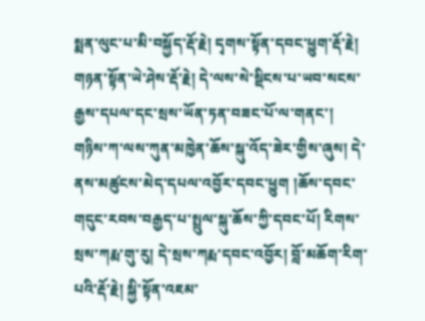སྨན་ལུང་པ་མི་བསྐྱོད་རྡོ་རྗེ། དྭགས་སྟོན་དབང་ཕྱུག་རྡོ་རྗེ། གཉན་སྟོན་ཡེ་ཤེས་རྡོ་རྗེ། དེ་ལས་སེ་སྡིངས་པ་ཡབ་སངས་རྒྱས་དཔལ་དང་སྲས་ཡོན་ཏན་བཟང་པོ་ལ་གནང་། གཉིས་ཀ་ལས་ཀུན་མཁྱེན་ཆོས་སྐུ་འོད་ཟེར་གྱིས་ཞུས། དེ་ནས་མཚུངས་མེད་དཔལ་འབྱོར་དབང་ཕྱུག །ཆོས་དབང་གདུང་རབས་བརྒྱད་པ་སྤྲུལ་སྐུ་ཆོས་ཀྱི་དབང་པོ། རིགས་སྲས་ཀརྨ་གུ་རུ། དེ་སྲས་ཀརྨ་དབང་འབྱོར། བློ་མཆོག་རིག་པའི་རྡོ་རྗེ། སྐྱི་སྟོན་འཇམ་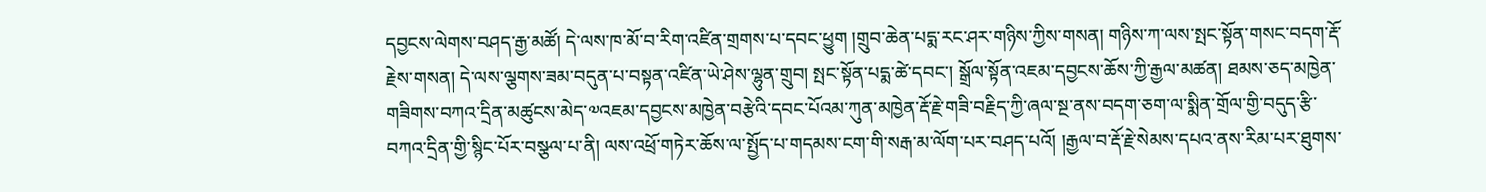དབྱངས་ལེགས་བཤད་རྒྱ་མཚོ། དེ་ལས་ཁ་མོ་བ་རིག་འཛིན་གྲགས་པ་དབང་ཕྱུག །གྲུབ་ཆེན་པདྨ་རང་ཤར་གཉིས་ཀྱིས་གསན། གཉིས་ཀ་ལས་སྤང་སྟོན་གསང་བདག་རྡོ་རྗེས་གསན། དེ་ལས་ལྕགས་ཟམ་བདུན་པ་བསྟན་འཛིན་ཡེ་ཤེས་ལྷུན་གྲུབ། སྤང་སྟོན་པདྨ་ཚེ་དབང་། སྒྲོལ་སྟོན་འཇམ་དབྱངས་ཆོས་ཀྱི་རྒྱལ་མཚན། ཐམས་ཅད་མཁྱེན་གཟིགས་བཀའ་དྲིན་མཚུངས་མེད་༧འཇམ་དབྱངས་མཁྱེན་བརྩེའི་དབང་པོའམ་ཀུན་མཁྱེན་རྡོ་རྗེ་གཟི་བརྗིད་ཀྱི་ཞལ་སྔ་ནས་བདག་ཅག་ལ་སྨིན་གྲོལ་གྱི་བདུད་རྩི་བཀའ་དྲིན་གྱི་སྙིང་པོར་བསྩལ་པ་ནི། ལས་འཕྲོ་གཏེར་ཆོས་ལ་སྤྱོད་པ་གདམས་ངག་གི་སརྒ་མ་ལོག་པར་བཤད་པའོ། །རྒྱལ་བ་རྡོ་རྗེ་སེམས་དཔའ་ནས་རིམ་པར་ཐུགས་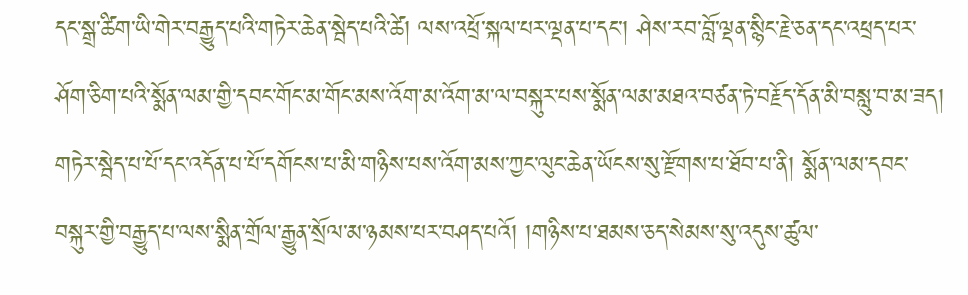དང་སྒྲ་ཚིག་ཡི་གེར་བརྒྱུད་པའི་གཏེར་ཆེན་སྦེད་པའི་ཚེ། ལས་འཕྲོ་སྐལ་པར་ལྡན་པ་དང་། ཤེས་རབ་བློ་ལྡན་སྙིང་རྗེ་ཅན་དང་འཕྲད་པར་ཤོག་ཅིག་པའི་སྨོན་ལམ་གྱི་དབང་གོང་མ་གོང་མས་འོག་མ་འོག་མ་ལ་བསྐུར་པས་སྨོན་ལམ་མཐའ་བཙན་ཏེ་བརྗོད་དོན་མི་བསླུ་བ་མ་ཟད། གཏེར་སྦེད་པ་པོ་དང་འདོན་པ་པོ་དགོངས་པ་མི་གཉིས་པས་འོག་མས་ཀྱང་ལུང་ཆེན་ཡོངས་སུ་རྫོགས་པ་ཐོབ་པ་ནི། སྨོན་ལམ་དབང་བསྐུར་གྱི་བརྒྱུད་པ་ལས་སྨིན་གྲོལ་རྒྱུན་སྲོལ་མ་ཉམས་པར་བཤད་པའོ། །གཉིས་པ་ཐམས་ཅད་སེམས་སུ་འདུས་ཚུལ་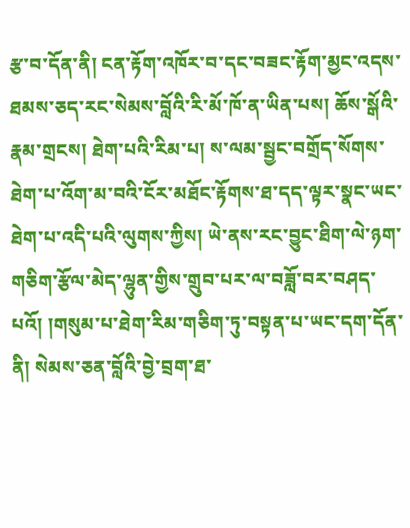རྩ་བ་དོན་ནི། ངན་རྟོག་འཁོར་བ་དང་བཟང་རྟོག་མྱང་འདས་ཐམས་ཅད་རང་སེམས་བློའི་རི་མོ་ཁོ་ན་ཡིན་པས། ཆོས་སྒོའི་རྣམ་གྲངས། ཐེག་པའི་རིམ་པ། ས་ལམ་སྦྱང་བགྲོད་སོགས་ཐེག་པ་འོག་མ་བའི་ངོར་མཐོང་རྟོགས་ཐ་དད་ལྟར་སྣང་ཡང་ཐེག་པ་འདི་པའི་ལུགས་ཀྱིས། ཡེ་ནས་རང་བྱུང་ཐིག་ལེ་ཉག་གཅིག་རྩོལ་མེད་ལྷུན་གྱིས་གྲུབ་པར་ལ་བཟློ་བར་བཤད་པའོ། །གསུམ་པ་ཐེག་རིམ་གཅིག་ཏུ་བསྟན་པ་ཡང་དག་དོན་ནི། སེམས་ཅན་བློའི་བྱེ་བྲག་ཐ་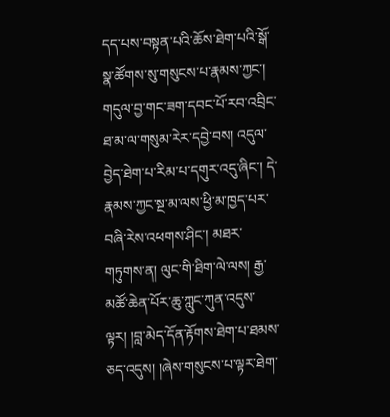དད་པས་བསྟན་པའི་ཆོས་ཐེག་པའི་སྒོ་སྣ་ཚོགས་སུ་གསུངས་པ་རྣམས་ཀྱང་། གདུལ་བྱ་གང་ཟག་དབང་པོ་རབ་འབྲིང་ཐ་མ་ལ་གསུམ་རེར་དབྱེ་བས། འདུལ་བྱེད་ཐེག་པ་རིམ་པ་དགུར་འདུ་ཞིང་། དེ་རྣམས་ཀྱང་སྔ་མ་ལས་ཕྱི་མ་ཁྱད་པར་བཞི་རེས་འཕགས་ཤིང་། མཐར་གཏུགས་ན། ལུང་གི་ཐིག་ལེ་ལས། རྒྱ་མཚོ་ཆེན་པོར་ཆུ་ཀླུང་ཀུན་འདུས་ལྟར། །བླ་མེད་དོན་རྟོགས་ཐེག་པ་ཐམས་ཅད་འདུས། །ཞེས་གསུངས་པ་ལྟར་ཐེག་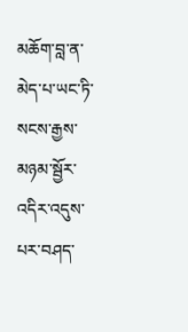མཆོག་བླ་ན་མེད་པ་ཡང་ཏི་སངས་རྒྱས་མཉམ་སྦྱོར་འདིར་འདུས་པར་བཤད་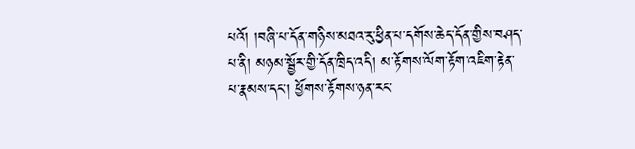པའོ། །བཞི་པ་དོན་གཉིས་མཐའ་རུ་ཕྱིན་པ་དགོས་ཆེད་དོན་གྱིས་བཤད་པ་ནི། མཉམ་སྦྱོར་གྱི་དོན་ཁྲིད་འདི། མ་རྟོགས་ལོག་རྟོག་འཇིག་རྟེན་པ་རྣམས་དང་། ཕྱོགས་རྟོགས་ཉན་རང་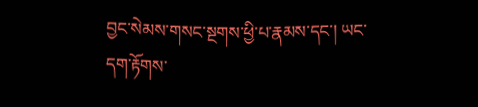བྱང་སེམས་གསང་སྔགས་ཕྱི་པ་རྣམས་དང་། ཡང་དག་རྟོགས་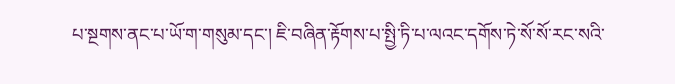པ་སྔགས་ནང་པ་ཡོ་ག་གསུམ་དང་། ཇི་བཞིན་རྟོགས་པ་སྤྱི་ཏི་པ་ལའང་དགོས་ཏེ་སོ་སོ་རང་སའི་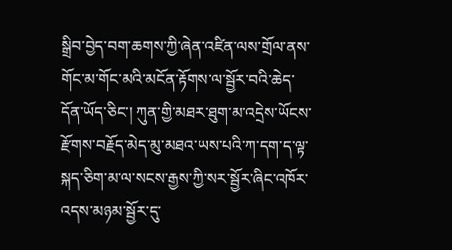སྒྲིབ་བྱེད་བག་ཆགས་ཀྱི་ཞེན་འཛིན་ལས་གྲོལ་ནས་གོང་མ་གོང་མའི་མངོན་རྟོགས་ལ་སྦྱོར་བའི་ཆེད་དོན་ཡོད་ཅིང་། ཀུན་གྱི་མཐར་ཐུག་མ་འདྲེས་ཡོངས་རྫོགས་བརྗོད་མེད་མུ་མཐའ་ཡས་པའི་ཀ་དག་ད་ལྟ་སྐད་ཅིག་མ་ལ་སངས་རྒྱས་ཀྱི་སར་སྦྱོར་ཞིང་འཁོར་འདས་མཉམ་སྦྱོར་དུ་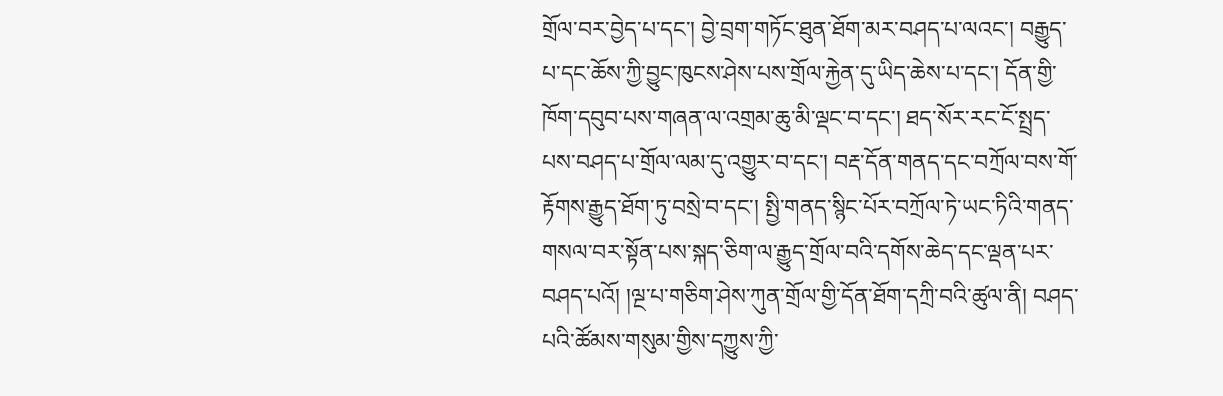གྲོལ་བར་བྱེད་པ་དང་། བྱེ་བྲག་གཏོང་ཐུན་ཐོག་མར་བཤད་པ་ལའང་། བརྒྱུད་པ་དང་ཆོས་ཀྱི་བྱུང་ཁུངས་ཤེས་པས་གྲོལ་རྐྱེན་དུ་ཡིད་ཆེས་པ་དང་། དོན་གྱི་ཁོག་དབུབ་པས་གཞན་ལ་འགྲམ་ཆུ་མི་ལྡང་བ་དང་། ཐད་སོར་རང་ངོ་སྤྲད་པས་བཤད་པ་གྲོལ་ལམ་དུ་འགྱུར་བ་དང་། བརྡ་དོན་གནད་དང་བཀྲོལ་བས་གོ་རྟོགས་རྒྱུད་ཐོག་ཏུ་བསྲེ་བ་དང་། སྤྱི་གནད་སྙིང་པོར་བཀྲོལ་ཏེ་ཡང་ཏིའི་གནད་གསལ་བར་སྟོན་པས་སྐད་ཅིག་ལ་རྒྱུད་གྲོལ་བའི་དགོས་ཆེད་དང་ལྡན་པར་བཤད་པའོ། །ལྔ་པ་གཅིག་ཤེས་ཀུན་གྲོལ་གྱི་དོན་ཐོག་དཀྲི་བའི་ཚུལ་ནི། བཤད་པའི་ཚོམས་གསུམ་གྱིས་དཀྱུས་ཀྱི་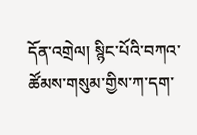དོན་འགྲེལ། སྙིང་པོའི་བཀའ་ཚོམས་གསུམ་གྱིས་ཀ་དག་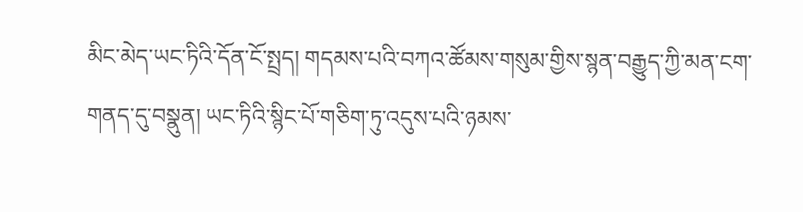མིང་མེད་ཡང་ཏིའི་དོན་ངོ་སྤྲད། གདམས་པའི་བཀའ་ཚོམས་གསུམ་གྱིས་སྙན་བརྒྱུད་ཀྱི་མན་ངག་གནད་དུ་བསྣུན། ཡང་ཏིའི་སྙིང་པོ་གཅིག་ཏུ་འདུས་པའི་ཉམས་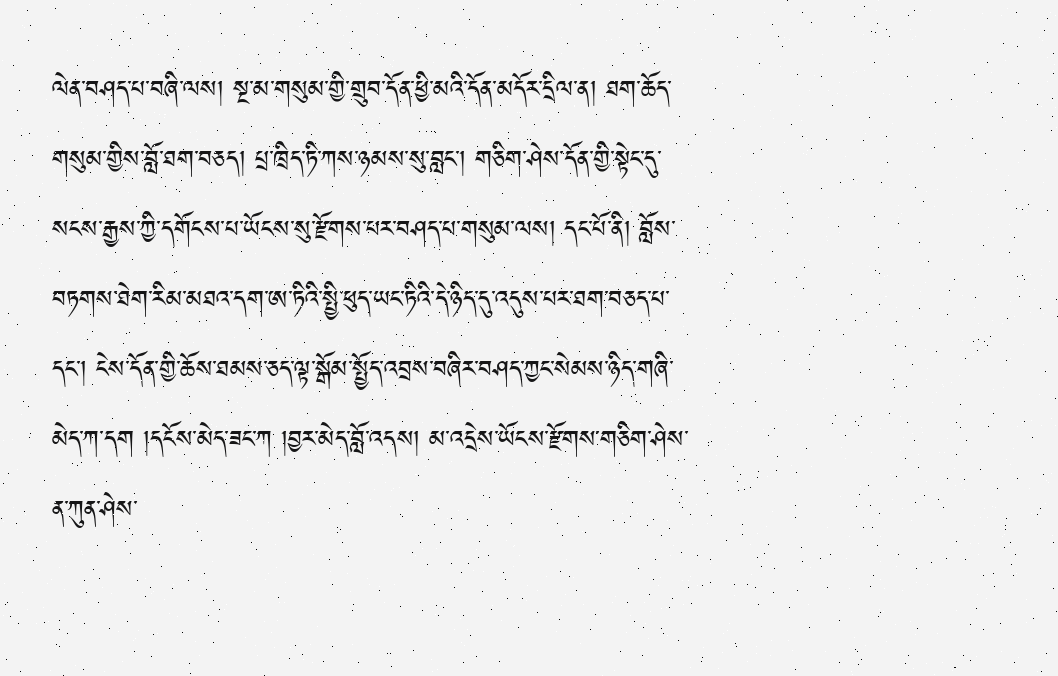ལེན་བཤད་པ་བཞི་ལས། སྔ་མ་གསུམ་གྱི་གྲུབ་དོན་ཕྱི་མའི་དོན་མདོར་དྲིལ་ན། ཐག་ཆོད་གསུམ་གྱིས་བློ་ཐག་བཅད། པྲ་ཁྲིད་ཏི་ཀས་ཉམས་སུ་བླང་། གཅིག་ཤེས་དོན་གྱི་སྟེང་དུ་སངས་རྒྱས་ཀྱི་དགོངས་པ་ཡོངས་སུ་རྫོགས་པར་བཤད་པ་གསུམ་ལས། དང་པོ་ནི། བློས་བཏགས་ཐེག་རིམ་མཐའ་དག་ཨ་ཏིའི་སྤྱི་ཕུད་ཡང་ཏིའི་དེ་ཉིད་དུ་འདུས་པར་ཐག་བཅད་པ་དང་། ངེས་དོན་གྱི་ཆོས་ཐམས་ཅད་ལྟ་སྒོམ་སྤྱོད་འབྲས་བཞིར་བཤད་ཀྱང་སེམས་ཉིད་གཞི་མེད་ཀ་དག །དངོས་མེད་ཟང་ཀ །བྱར་མེད་བློ་འདས། མ་འདྲེས་ཡོངས་རྫོགས་གཅིག་ཤེས་ན་ཀུན་ཤེས་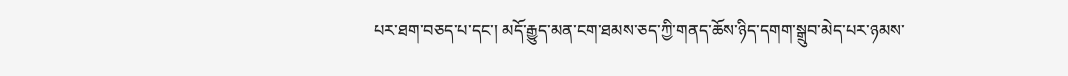པར་ཐག་བཅད་པ་དང་། མདོ་རྒྱུད་མན་ངག་ཐམས་ཅད་ཀྱི་གནད་ཆོས་ཉིད་དགག་སྒྲུབ་མེད་པར་ཉམས་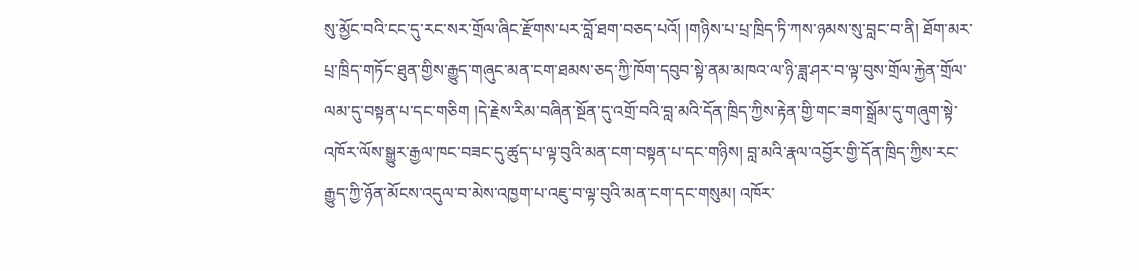སུ་མྱོང་བའི་ངང་དུ་རང་སར་གྲོལ་ཞིང་རྫོགས་པར་བློ་ཐག་བཅད་པའོ། །གཉིས་པ་པྲ་ཁྲིད་ཏི་ཀས་ཉམས་སུ་བླང་བ་ནི། ཐོག་མར་པྲ་ཁྲིད་གཏོང་ཐུན་གྱིས་རྒྱུད་གཞུང་མན་ངག་ཐམས་ཅད་ཀྱི་ཁོག་དབུབ་སྟེ་ནམ་མཁའ་ལ་ཉི་ཟླ་ཤར་བ་ལྟ་བུས་གྲོལ་རྐྱེན་གྲོལ་ལམ་དུ་བསྟན་པ་དང་གཅིག །དེ་རྗེས་རིམ་བཞིན་སྔོན་དུ་འགྲོ་བའི་བླ་མའི་དོན་ཁྲིད་ཀྱིས་རྟེན་གྱི་གང་ཟག་སྒྲོམ་དུ་གཞུག་སྟེ་འཁོར་ལོས་སྒྱུར་རྒྱལ་ཁང་བཟང་དུ་ཚུད་པ་ལྟ་བུའི་མན་ངག་བསྟན་པ་དང་གཉིས། བླ་མའི་རྣལ་འབྱོར་གྱི་དོན་ཁྲིད་ཀྱིས་རང་རྒྱུད་ཀྱི་ཉོན་མོངས་འདུལ་བ་མེས་འཁྱག་པ་འཇུ་བ་ལྟ་བུའི་མན་ངག་དང་གསུམ། འཁོར་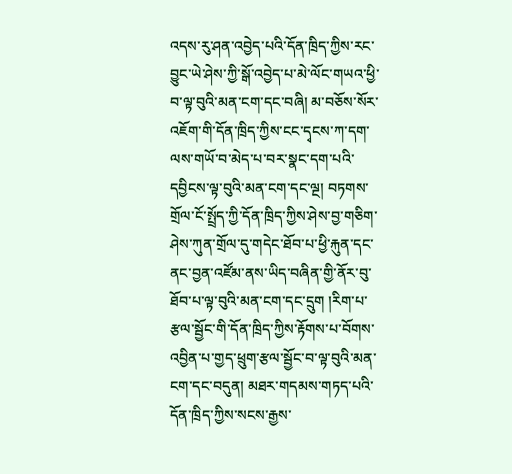འདས་རུ་ཤན་འབྱེད་པའི་དོན་ཁྲིད་ཀྱིས་རང་བྱུང་ཡེ་ཤེས་ཀྱི་སྒོ་འབྱེད་པ་མེ་ལོང་གཡའ་ཕྱི་བ་ལྟ་བུའི་མན་ངག་དང་བཞི། མ་བཅོས་སོར་འཇོག་གི་དོན་ཁྲིད་ཀྱིས་ངང་དྭངས་ཀ་དག་ལས་གཡོ་བ་མེད་པ་བར་སྣང་དག་པའི་དབྱིངས་ལྟ་བུའི་མན་ངག་དང་ལྔ། བཏགས་གྲོལ་ངོ་སྤྲོད་ཀྱི་དོན་ཁྲིད་ཀྱིས་ཤེས་བྱ་གཅིག་ཤེས་ཀུན་གྲོལ་དུ་གདེང་ཐོབ་པ་ཕྱི་རྐུན་དང་ནང་བྱན་འཛོམ་ནས་ཡིད་བཞིན་གྱི་ནོར་བུ་ཐོབ་པ་ལྟ་བུའི་མན་ངག་དང་དྲུག །རིག་པ་རྩལ་སྦྱོང་གི་དོན་ཁྲིད་ཀྱིས་རྟོགས་པ་བོགས་འབྱིན་པ་གྱད་ཕྲུག་རྩལ་སྦྱོང་བ་ལྟ་བུའི་མན་ངག་དང་བདུན། མཐར་གདམས་གཏད་པའི་དོན་ཁྲིད་ཀྱིས་སངས་རྒྱས་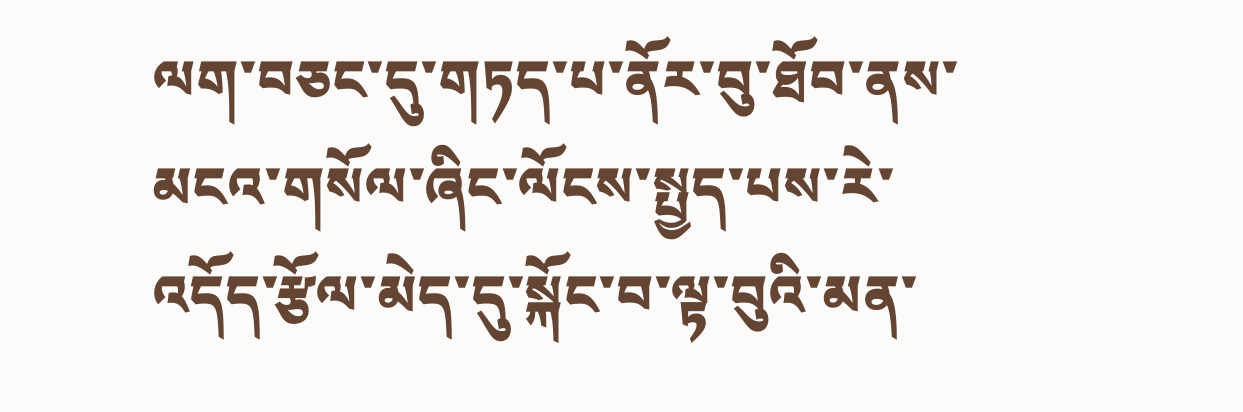ལག་བཅང་དུ་གཏད་པ་ནོར་བུ་ཐོབ་ནས་མངའ་གསོལ་ཞིང་ལོངས་སྤྱད་པས་རེ་འདོད་རྩོལ་མེད་དུ་སྐོང་བ་ལྟ་བུའི་མན་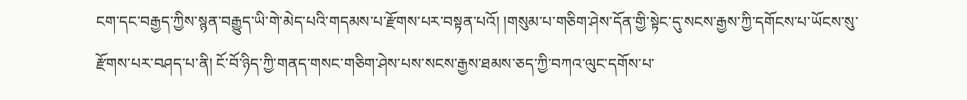ངག་དང་བརྒྱད་ཀྱིས་སྙན་བརྒྱུད་ཡི་གེ་མེད་པའི་གདམས་པ་རྫོགས་པར་བསྟན་པའོ། །གསུམ་པ་གཅིག་ཤེས་དོན་གྱི་སྟེང་དུ་སངས་རྒྱས་ཀྱི་དགོངས་པ་ཡོངས་སུ་རྫོགས་པར་བཤད་པ་ནི། ངོ་བོ་ཉིད་ཀྱི་གནད་གསང་གཅིག་ཤེས་པས་སངས་རྒྱས་ཐམས་ཅད་ཀྱི་བཀའ་ལུང་དགོས་པ་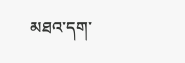མཐའ་དག་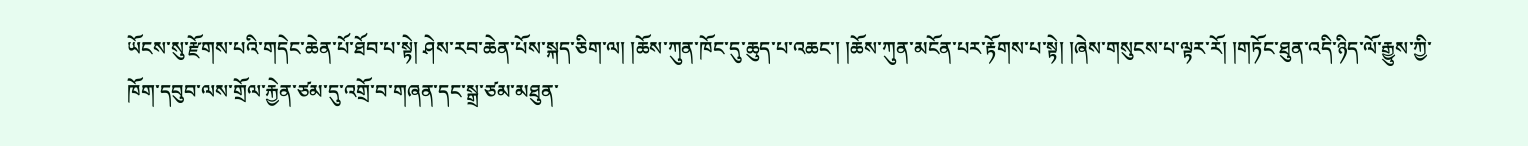ཡོངས་སུ་རྫོགས་པའི་གདེང་ཆེན་པོ་ཐོབ་པ་སྟེ། ཤེས་རབ་ཆེན་པོས་སྐད་ཅིག་ལ། །ཆོས་ཀུན་ཁོང་དུ་ཆུད་པ་འཆང་། །ཆོས་ཀུན་མངོན་པར་རྟོགས་པ་སྟེ། །ཞེས་གསུངས་པ་ལྟར་རོ། །གཏོང་ཐུན་འདི་ཉིད་ལོ་རྒྱུས་ཀྱི་ཁོག་དབུབ་ལས་གྲོལ་རྐྱེན་ཙམ་དུ་འགྲོ་བ་གཞན་དང་སྒྲ་ཙམ་མཐུན་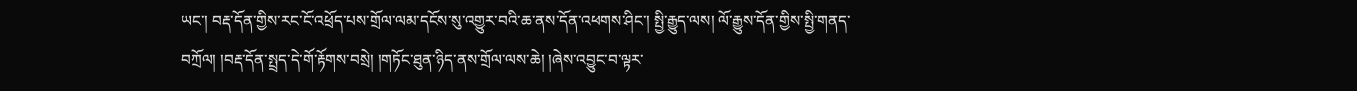ཡང་། བརྡ་དོན་གྱིས་རང་ངོ་འཕྲོད་པས་གྲོལ་ལམ་དངོས་སུ་འགྱུར་བའི་ཆ་ནས་དོན་འཕགས་ཤིང་། སྤྱི་རྒྱུད་ལས། ལོ་རྒྱུས་དོན་གྱིས་སྤྱི་གནད་བཀྲོལ། །བརྡ་དོན་སྤྲད་དེ་གོ་རྟོགས་བསྲེ། །གཏོང་ཐུན་ཉིད་ནས་གྲོལ་ལས་ཆེ། །ཞེས་འབྱུང་བ་ལྟར་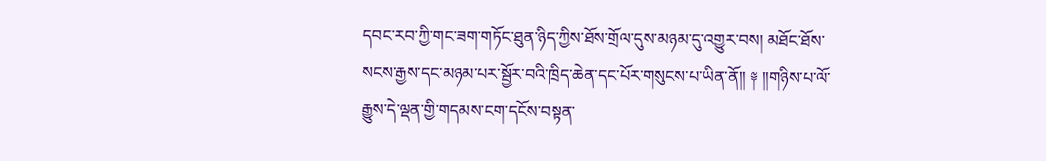དབང་རབ་ཀྱི་གང་ཟག་གཏོང་ཐུན་ཉིད་ཀྱིས་ཐོས་གྲོལ་དུས་མཉམ་དུ་འགྱུར་བས། མཐོང་ཐོས་སངས་རྒྱས་དང་མཉམ་པར་སྦྱོར་བའི་ཁྲིད་ཆེན་དང་པོར་གསུངས་པ་ཡིན་ནོ།། ༈ །།གཉིས་པ་ལོ་རྒྱུས་དེ་ལྡན་གྱི་གདམས་ངག་དངོས་བསྟན་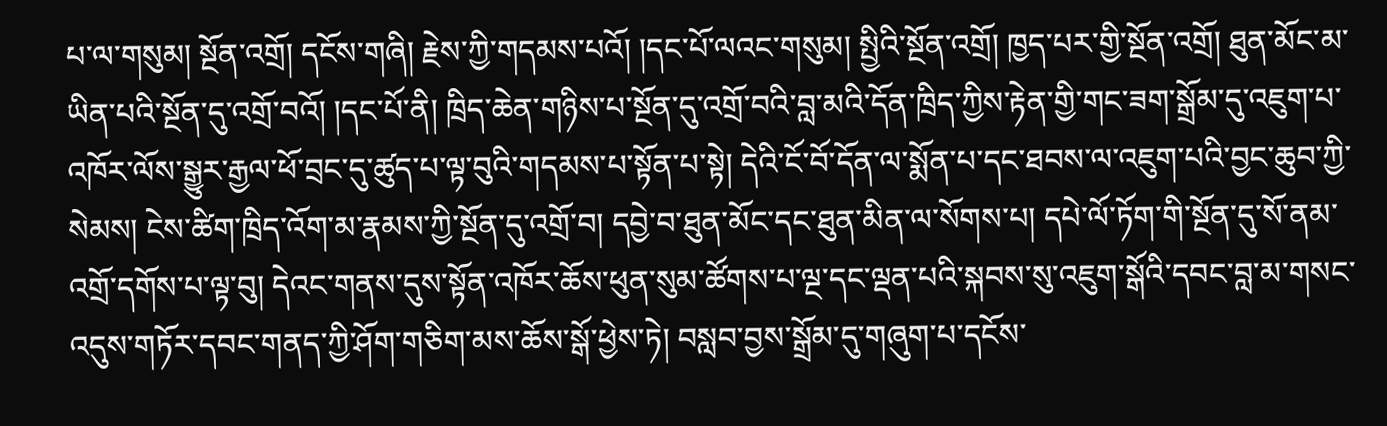པ་ལ་གསུམ། སྔོན་འགྲོ། དངོས་གཞི། རྗེས་ཀྱི་གདམས་པའོ། །དང་པོ་ལའང་གསུམ། སྤྱིའི་སྔོན་འགྲོ། ཁྱད་པར་གྱི་སྔོན་འགྲོ། ཐུན་མོང་མ་ཡིན་པའི་སྔོན་དུ་འགྲོ་བའོ། །དང་པོ་ནི། ཁྲིད་ཆེན་གཉིས་པ་སྔོན་དུ་འགྲོ་བའི་བླ་མའི་དོན་ཁྲིད་ཀྱིས་རྟེན་གྱི་གང་ཟག་སྒྲོམ་དུ་འཇུག་པ་འཁོར་ལོས་སྒྱུར་རྒྱལ་ཕོ་བྲང་དུ་ཚུད་པ་ལྟ་བུའི་གདམས་པ་སྟོན་པ་སྟེ། དེའི་ངོ་བོ་དོན་ལ་སྨོན་པ་དང་ཐབས་ལ་འཇུག་པའི་བྱང་ཆུབ་ཀྱི་སེམས། ངེས་ཚིག་ཁྲིད་འོག་མ་རྣམས་ཀྱི་སྔོན་དུ་འགྲོ་བ། དབྱེ་བ་ཐུན་མོང་དང་ཐུན་མིན་ལ་སོགས་པ། དཔེ་ལོ་ཏོག་གི་སྔོན་དུ་སོ་ནམ་འགྲོ་དགོས་པ་ལྟ་བུ། དེའང་གནས་དུས་སྟོན་འཁོར་ཆོས་ཕུན་སུམ་ཚོགས་པ་ལྔ་དང་ལྡན་པའི་སྐབས་སུ་འཇུག་སྒོའི་དབང་བླ་མ་གསང་འདུས་གཏོར་དབང་གནད་ཀྱི་ཤོག་གཅིག་མས་ཆོས་སྒོ་ཕྱེས་ཏེ། བསླབ་བྱས་སྒྲོམ་དུ་གཞུག་པ་དངོས་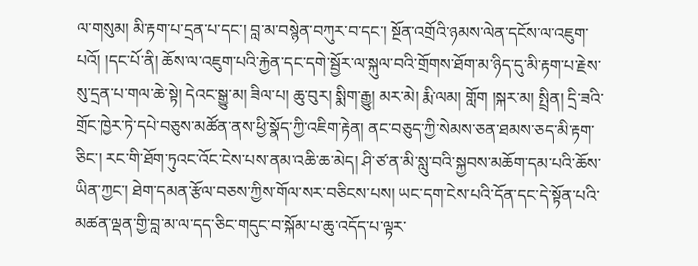ལ་གསུམ། མི་རྟག་པ་དྲན་པ་དང་། བླ་མ་བསྙེན་བཀུར་བ་དང་། སྔོན་འགྲོའི་ཉམས་ལེན་དངོས་ལ་འཇུག་པའོ། །དང་པོ་ནི། ཆོས་ལ་འཇུག་པའི་རྐྱེན་དང་དགེ་སྦྱོར་ལ་སྐུལ་བའི་གྲོགས་ཐོག་མ་ཉིད་དུ་མི་རྟག་པ་རྗེས་སུ་དྲན་པ་གལ་ཆེ་སྟེ། དེའང་སྒྱུ་མ། ཟིལ་པ། ཆུ་བུར། སྨིག་རྒྱུ། མར་མེ། རྨི་ལམ། གློག །སྐར་མ། སྤྲིན། དྲི་ཟའི་གྲོང་ཁྱེར་ཏེ་དཔེ་བཅུས་མཚོན་ནས་ཕྱི་སྣོད་ཀྱི་འཇིག་རྟེན། ནང་བཅུད་ཀྱི་སེམས་ཅན་ཐམས་ཅད་མི་རྟག་ཅིང་། རང་གི་ཐོག་ཏུའང་འོང་ངེས་པས་ནམ་འཆི་ཆ་མེད། ཤི་ཙ་ན་མི་སླུ་བའི་སྐྱབས་མཆོག་དམ་པའི་ཆོས་ཡིན་ཀྱང་། ཐེག་དམན་རྩོལ་བཅས་ཀྱིས་གོལ་སར་བཅིངས་པས། ཡང་དག་ངེས་པའི་དོན་དང་དེ་སྟོན་པའི་མཚན་ལྡན་གྱི་བླ་མ་ལ་དད་ཅིང་གདུང་བ་སྐོམ་པ་ཆུ་འདོད་པ་ལྟར་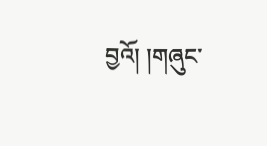བྱའོ། །གཞུང་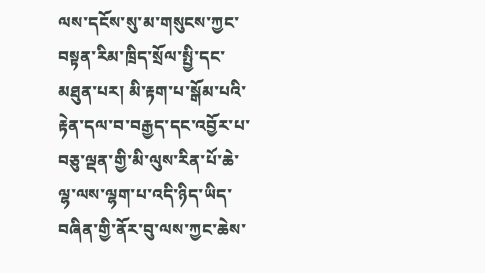ལས་དངོས་སུ་མ་གསུངས་ཀྱང་བསྟན་རིམ་ཁྲིད་སྲོལ་སྤྱི་དང་མཐུན་པར། མི་རྟག་པ་སྒོམ་པའི་རྟེན་དལ་བ་བརྒྱད་དང་འབྱོར་པ་བཅུ་ལྡན་གྱི་མི་ལུས་རིན་པོ་ཆེ་ལྷ་ལས་ལྷག་པ་འདི་ཉིད་ཡིད་བཞིན་གྱི་ནོར་བུ་ལས་ཀྱང་ཆེས་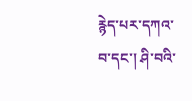རྙེད་པར་དཀའ་བ་དང་། ཤི་བའི་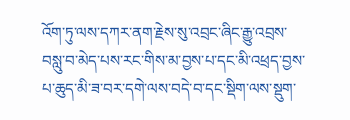འོག་ཏུ་ལས་དཀར་ནག་རྗེས་སུ་འབྲང་ཞིང་རྒྱུ་འབྲས་བསླུ་བ་མེད་པས་རང་གིས་མ་བྱས་པ་དང་མི་འཕྲད་བྱས་པ་ཆུད་མི་ཟ་བར་དགེ་ལས་བདེ་བ་དང་སྡིག་ལས་སྡུག་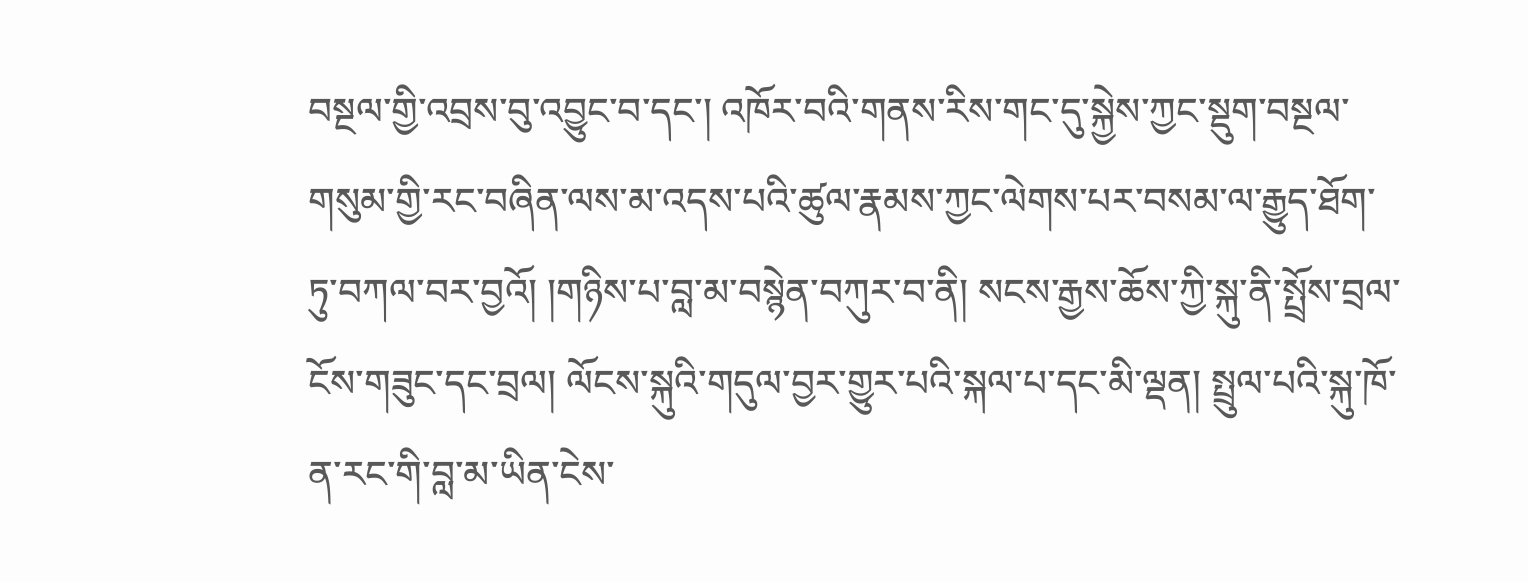བསྔལ་གྱི་འབྲས་བུ་འབྱུང་བ་དང་། འཁོར་བའི་གནས་རིས་གང་དུ་སྐྱེས་ཀྱང་སྡུག་བསྔལ་གསུམ་གྱི་རང་བཞིན་ལས་མ་འདས་པའི་ཚུལ་རྣམས་ཀྱང་ལེགས་པར་བསམ་ལ་རྒྱུད་ཐོག་ཏུ་བཀལ་བར་བྱའོ། །གཉིས་པ་བླ་མ་བསྙེན་བཀུར་བ་ནི། སངས་རྒྱས་ཆོས་ཀྱི་སྐུ་ནི་སྤྲོས་བྲལ་ངོས་གཟུང་དང་བྲལ། ལོངས་སྐུའི་གདུལ་བྱར་གྱུར་པའི་སྐལ་པ་དང་མི་ལྡན། སྤྲུལ་པའི་སྐུ་ཁོ་ན་རང་གི་བླ་མ་ཡིན་ངེས་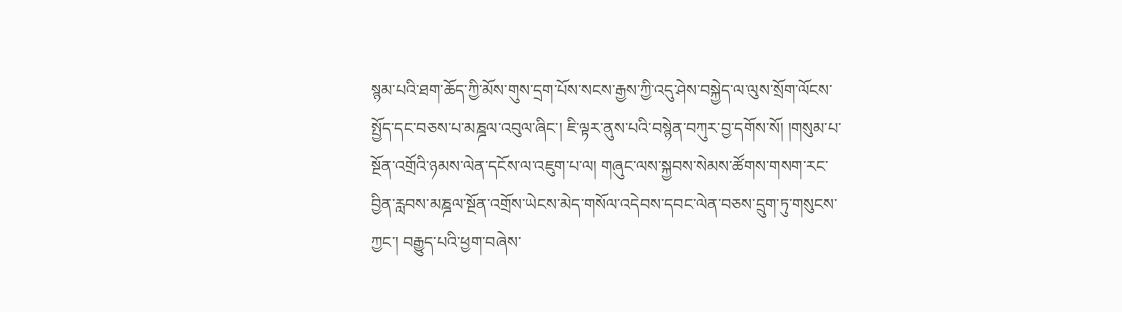སྙམ་པའི་ཐག་ཆོད་ཀྱི་མོས་གུས་དྲག་པོས་སངས་རྒྱས་ཀྱི་འདུ་ཤེས་བསྐྱེད་ལ་ལུས་སྲོག་ལོངས་སྤྱོད་དང་བཅས་པ་མཎྜལ་འབུལ་ཞིང་། ཇི་ལྟར་ནུས་པའི་བསྙེན་བཀུར་བྱ་དགོས་སོ། །གསུམ་པ་སྔོན་འགྲོའི་ཉམས་ལེན་དངོས་ལ་འཇུག་པ་ལ། གཞུང་ལས་སྐྱབས་སེམས་ཚོགས་གསག་རང་བྱིན་རླབས་མཎྜལ་སྔོན་འགྲོས་ཡེངས་མེད་གསོལ་འདེབས་དབང་ལེན་བཅས་དྲུག་ཏུ་གསུངས་ཀྱང་། བརྒྱུད་པའི་ཕྱག་བཞེས་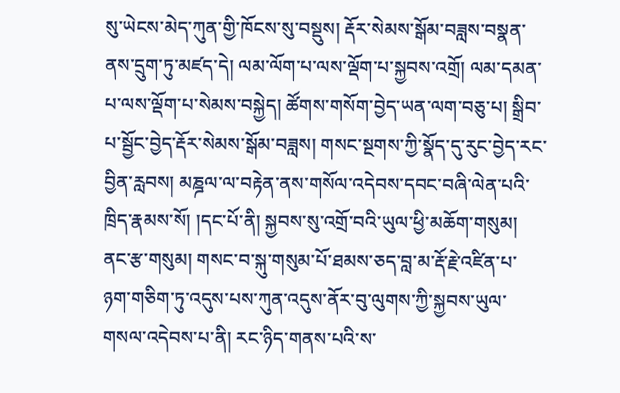སུ་ཡེངས་མེད་ཀུན་གྱི་ཁོངས་སུ་བསྡུས། རྡོར་སེམས་སྒོམ་བཟླས་བསྣན་ནས་དྲུག་ཏུ་མཛད་དེ། ལམ་ལོག་པ་ལས་ལྡོག་པ་སྐྱབས་འགྲོ། ལམ་དམན་པ་ལས་ལྡོག་པ་སེམས་བསྐྱེད། ཚོགས་གསོག་བྱེད་ཡན་ལག་བཅུ་པ། སྒྲིབ་པ་སྦྱོང་བྱེད་རྡོར་སེམས་སྒོམ་བཟླས། གསང་སྔགས་ཀྱི་སྣོད་དུ་རུང་བྱེད་རང་བྱིན་རླབས། མཎྜལ་ལ་བརྟེན་ནས་གསོལ་འདེབས་དབང་བཞི་ལེན་པའི་ཁྲིད་རྣམས་སོ། །དང་པོ་ནི། སྐྱབས་སུ་འགྲོ་བའི་ཡུལ་ཕྱི་མཆོག་གསུམ། ནང་རྩ་གསུམ། གསང་བ་སྐུ་གསུམ་པོ་ཐམས་ཅད་བླ་མ་རྡོ་རྗེ་འཛིན་པ་ཉག་གཅིག་ཏུ་འདུས་པས་ཀུན་འདུས་ནོར་བུ་ལུགས་ཀྱི་སྐྱབས་ཡུལ་གསལ་འདེབས་པ་ནི། རང་ཉིད་གནས་པའི་ས་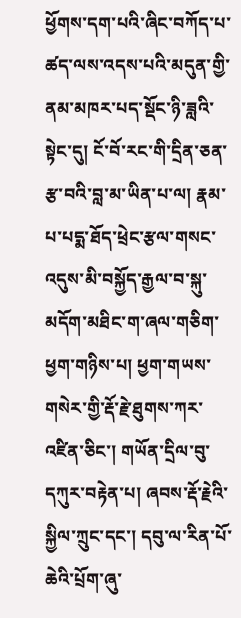ཕྱོགས་དག་པའི་ཞིང་བཀོད་པ་ཚད་ལས་འདས་པའི་མདུན་གྱི་ནམ་མཁར་པད་སྡོང་ཉི་ཟླའི་སྟེང་དུ། ངོ་བོ་རང་གི་དྲིན་ཅན་རྩ་བའི་བླ་མ་ཡིན་པ་ལ། རྣམ་པ་པདྨ་ཐོད་ཕྲེང་རྩལ་གསང་འདུས་མི་བསྐྱོད་རྒྱལ་བ་སྐུ་མདོག་མཐིང་ག་ཞལ་གཅིག་ཕྱག་གཉིས་པ། ཕྱག་གཡས་གསེར་གྱི་རྡོ་རྗེ་ཐུགས་ཀར་འཛིན་ཅིང་། གཡོན་དྲིལ་བུ་དཀུར་བརྟེན་པ། ཞབས་རྡོ་རྗེའི་སྐྱིལ་ཀྲུང་དང་། དབུ་ལ་རིན་པོ་ཆེའི་པྲོག་ཞུ་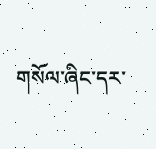གསོལ་ཞིང་དར་